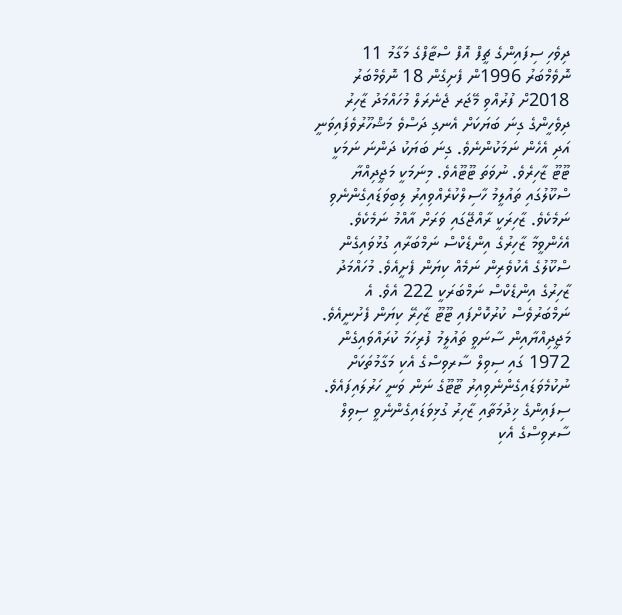ދިވެހި ސިފައިންގެ ޗީފް އޮފް ސްޓާފްގެ މަގާމު 11 ނޮވެމްބަރު 1996ން ފެށިގެން 18 ނޮވެމްބަރު 2018ށް ފުރުއްވި މޭޖަރ ޖެނެރަލް މުހައްމަދު ޒާހިރު ދިވެހީންގެ ގިނަ ބަޔަކަށް އެނގި ދަސްވެ މަޝްހޫރުވެފައިވަނީ އަދި އެހެން ނަމަކުންނެވެ. ގިނަ ބަޔަކު ދަންނަ ނަމަކީ ޓޫޓޫ ޒާހިރެވެ. ނުވަތަ ޓޫޓޫއެވެ. މިނަމަކީ މަޖީދިއްޔާ ސްކޫލުގައި ތައުލީމު ހާސިލްކުރެއްވިއިރު ލިބިވަޑައިގެންނެވި ނަމެކެވެ. ޒާހިރަކީ ރާއްޖޭގައި ވަރަށް އާއްމު ނަމެކެވެ. އެހެންވީމާ ޒާހިރުގެ އިންޑެކްސް ނަމްބަރާއި ގުޅުވައިގެން ސްކޫލުގެ އެކުވެރިން ނަމެއް ކިޔަން ފެށީއެވެ. މުހައްމަދު ޒާހިރުގެ އިންޑެކްސް ނަމްބަރަކީ 222 އެވެ. އެ ނަމްބަރުވެސް ކުރުކޮށްފައި ޓޫޓޫ ޒާހިރޭ ކިޔަން ފެށުނީއެވެ. މަޖީދިއްޔާއިން ސާނަވީ ތައުލީމު ފުރިހަމަ ކުރައްވައިގެން 1972 ގައި ސިވިލް ސާރވިސްގެ އެކި މަގާމުތަކަށް ނުކުމެވަޑައިގެންނެވިއިރު ޓޫޓޫގެ ނަން ވަނީ ހަރުލައިފައެވެ.
ސިފައިންގެ ޚިދުމަތާއި ޒާހިރު ގުޅިވަޑައިގެންނެވީ ސިވިލް ސާރވިސްގެ އެކި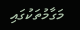މަގާމުތަކުގައި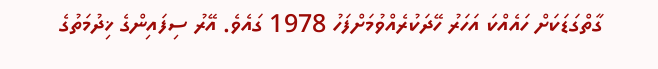ގާތްގަޑަކަށް ހައެއްކަ އަހަރު ހޭދަކުރެއްވުމަށްފަހު 1978 ގައެވެ. އޭރު ސިފައިންގެ ޚިދުމަތުގެ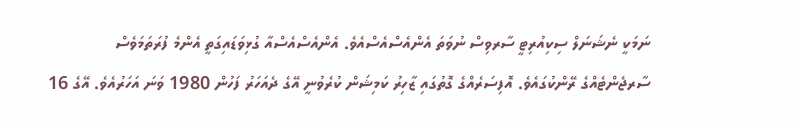ނަމަކީ ނެޝަނަލް ސިކިއުރިޓީ ސާރވިސް ނުވަތަ އެންއެސްއެސްއެވެ. އެންއެސްއެސްއާ ގުޅިވަޑައިގަތީ އެންމެ ފުރަތަމަވެސް ސާރޖެންޓެއްގެ ރޭންކުގައެވެ. އޮފިސަރެއްގެ ގޮތުގައި ޒާހިރު ކަމިޝަން ކުރެވުނީ އޭގެ ދެއަހަރު ފަހުން 1980 ވަނަ އަހަރުއެވެ. އޭގެ 16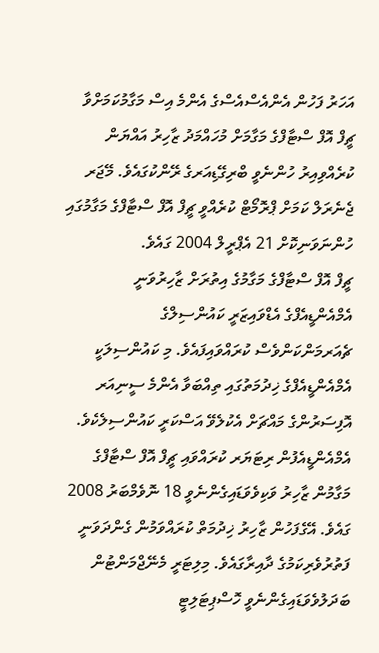އަހަރު ފަހުން އެންއެސްއެސްގެ އެންމެ އިސް މަގާމުކަމަށްވާ ޗީފް އޮފް ސްޓާފްގެ މަގާމަށް މުހައްމަދު ޒާހިރު އައްޔަން ކުރެއްވިއިރު ހުންނެވީ ބްރިގޭޑިއަރގެ ރޭންކުގައެވެ. މޭޖަރ ޖެނެރަލް ކަމަށް ޕްރޮމޯޓް ކުރެއްވީ ޗީފް އޮފް ސްޓާފްގެ މަގާމުގައި ހުންނަވަނިކޮށް 21 އެޕްރީލް 2004 ގައެވެ.
ޗީފް އޮފް ސްޓާފްގެ މަގާމުގެ އިތުރަށް ޒާހިރުވަނީ އެމްއެންޑީއެފްގެ އެޑްވައިޒަރީ ކައުންސިލްގެ ޗެއަރމަންކަންވެސް ކުރައްވައިފައެވެ. މި ކައުންސިލަކީ އެމްއެންޑީއެފްގެ ޚިދުމަތުގައި ތިއްބަވާ އެންމެ ސީނިއަރ އޮފިސަރުންގެ މައްޗަށް އެކުލެވޭ އަސްކަރީ ކައުންސިލެކެވެ. އެމްއެންޑީއެފުން ރިޓަޔަރ ކުރައްވައި ޗީފް އޮފް ސްޓާފްގެ މަގާމުން ޒާހިރު ވަކިވެވަޑައިގެންނެވީ 18 ނޮވެމްބަރު 2008 ގައެވެ. އޭގެފަހުން ޒާހިރު ޚިދުމަތް ކުރައްވަމުން ގެންދަވަނީ ފަތުރުވެރިކަމުގެ ދާއިރާގައެވެ. މިލިޓަރީ މެނޭޖްމަންޓުން ބަދަލުވެވަޑައިގެންނެވީ ހޮސްޕިޓަލިޓީ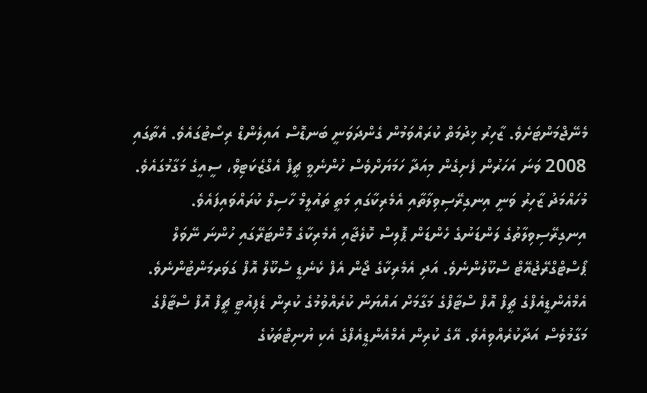މެނޭޖްމަންޓަށެވެ. ޒާހިރު ޚިދުމަތް ކުރައްވަމުން ގެންދަވަނީ ބަނޑޮސް އައިލެންޑް ރިސޯޓުގައެވެ. އެތާގައި 2008 ވަނަ އަހަރުން ފެށިގެން މިއަދާ ހަމަޔަށްވެސް ހުންނެވީ ޗީފް އެގްޒެކަޓިވް، ސީއީގެ މަގާމުގައެވެ.
މުހައްމަދު ޒާހިރު ވަނީ އިނގިރޭސިވިލާތާއި އެމެރިކާގައި މަތީ ތައުލީމް ހާސިލް ކުރައްވައިފައެވެ. އިނގިރޭސިވިލާތުގެ ލަންޑަނުގެ ހެންޑަން ޕޮލިސް ކޮލެޖާއި އެމެރިކާގެ މޮންޓަރޭގައި ހުންނަ ނޭވަލް ޕޯސްޓްގްރޭޖުއޭޓް ސްކޫލުންނެވެ. އަދި އެމެރިކާގެ ޖޯން އެފް ކެނެޑީ ސްކޫލް އޮފް ގަވަރމަންޓުންނެވެ. އެމްއެންޑީއެފްގެ ޗީފް އޮފް ސްޓާފްގެ މަގާމަށް އައްޔަން ކުރެއްވުމުގެ ކުރިން ޑެޕިއުޓީ ޗީފް އޮފް ސްޓާފްގެ މަގާމުވެސް އަދާކުރެއްވިއެވެ. އޭގެ ކުރިން އެމްއެންޑީއެފްގެ އެކި ޔުނިޓްތަކުގެ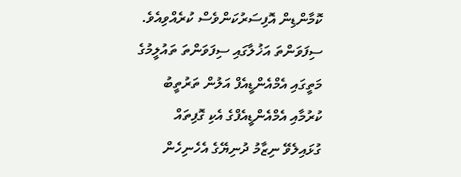ކޮމާންޑިން އޮފިސަރުކަންވެސް ކުރެއްވިއެވެ. ސިފަވަންތަ އަޚުލާގައި ސިފަވަންތަ ތައުލީމުގެ މަތީގައި އެމްއެންޑީއެފް އަލުން ތަރުތީބު ކުރުމާއި އެމްއެންޑީއެފްގެ އެކި ގޮފިތައް ގުޅައިލެވޭ ނިޒާމު ދުނިޔޭގެ އެހެނިހެން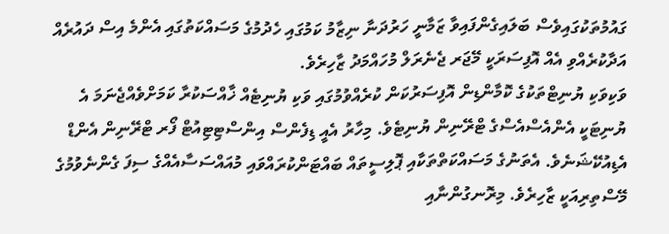ގައުމުތަކުގައިވެސް ބަލައިގެންފައިވާ ޒަމާނީ ހަރުދަނާ ނިޒާމު ކަމުގައި ހެދުމުގެ މަސައްކަތުގައި އެންމެ އިސް ދައުރެއް އަދާކުރެއްވި އެއް އޮފިސަރަކީ މޭޖަރ ޖެނެރަލް މުހައްމަދު ޒާހިރެވެ.
ވަކިވަކި ޔުނިޓްތަކުގެ ކޮމާންޑިން އޮފިސަރުކަން ކުރެއްވުމުގައި ވަކި ޔުނިޓެއް ޚާއްސަކުރާ ކަމަށްވެއްޖެނަމަ އެ ޔުނިޓަކީ އެންއެސްއެސްގެ ޓްރޭނިން ޔުނިޓެވެ. މިހާރު އެއީ ޑިފެންސް އިންސްޓިޓިއުޓް ފޯރ ޓްރޭނިން އެންޑް އެޑިއުކޭޝަނެވެ. އެތަނުގެ މަސައްކަތްތަކާއި ޕޮލިސީތައް ބައްޓަންކުރައްވައި މުއައްސަސާއެއްގެ ސިފަ ގެންނެވުމުގެ މޭސްތިރިއަކީ ޒާހިރެވެ. މިރޮނގުންނާއި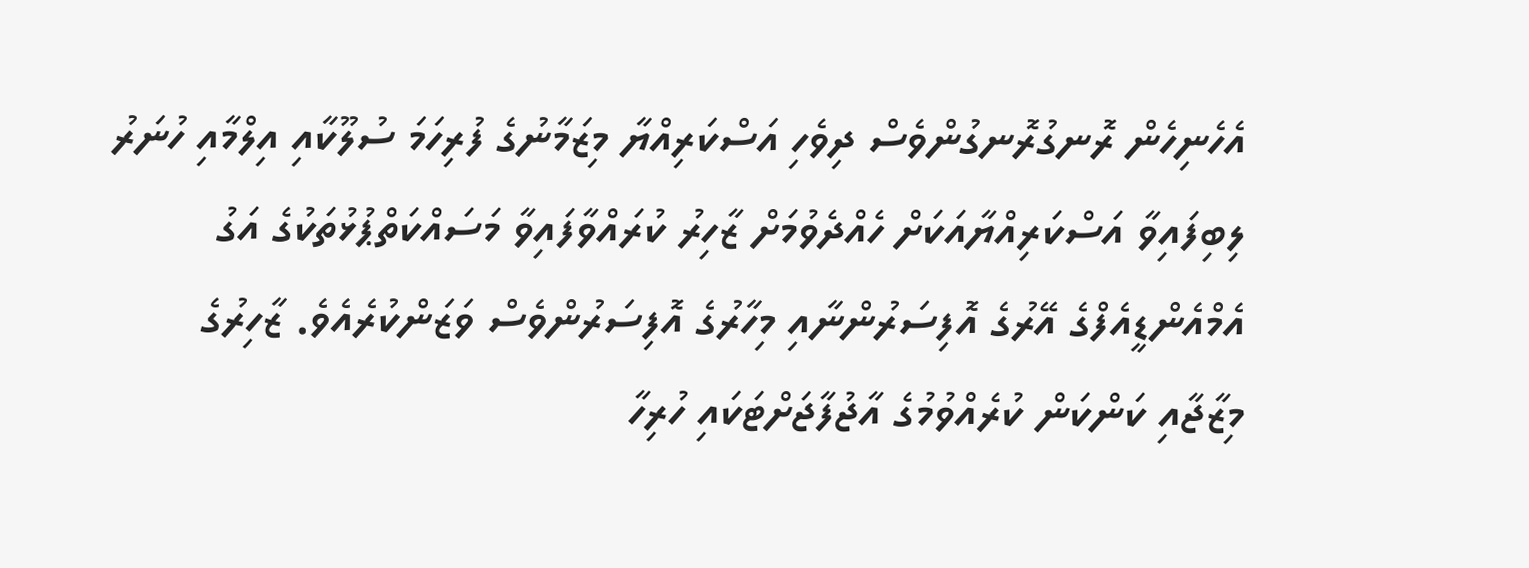އެހެނިހެން ރޮނގުރޮނގުންވެސް ދިވެހި އަސްކަރިއްޔާ މިޒަމާނުގެ ފުރިހަމަ ސުލޫކާއި އިލްމާއި ހުނަރު ލިބިފައިވާ އަސްކަރިއްޔާއަކަށް ހެއްދެވުމަށް ޒާހިރު ކުރައްވާފައިވާ މަސައްކަތްޕުޅުތަކުގެ އަގު އެމްއެންޑީއެފްގެ އޭރުގެ އޮފިސަރުންނާއި މިހާރުގެ އޮފިސަރުންވެސް ވަޒަންކުރެއެވެ. ޒާހިރުގެ މިޒާޖާއި ކަންކަން ކުރެއްވުމުގެ އާޖުފާޖަށްޓަކައި ހުރިހާ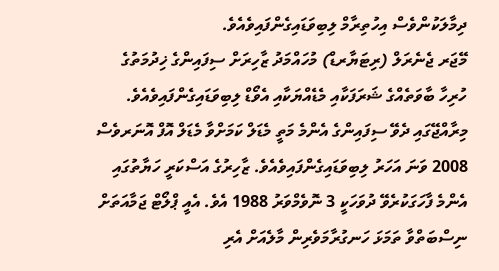ދިމާލަކުންވެސް އިހުތިރާމް ލިބިވަޑައިގެންފައިވެއެވެ.
މޭޖަރ ޖެނެރަލް (ރިޓަޔާރޑް) މުހައްމަދު ޒާހިރަށް ސިފައިންގެ ޚިދުމަތުގެ ހުރިހާ ބާވަތެއްގެ ޝަރަފަކާއި މެޑެއްޔަކާއި އެވޯޑް ލިބިވަޑައިގެންފައިވެއެވެ. މިރާއްޖޭގައި ދެވޭ ސިފައިންގެ އެންމެ މަތީ މެޑަލް ކަމަށްވާ މެޑަލް އޮފް އޮނަރވެސް 2008 ވަނަ އަހަރު ލިބިވަޑައިގެންފައިވެއެވެ. ޒާހިރުގެ އަސްކަރީ ހަޔާތުގައި އެންމެ ފާހަގަކުރެވޭ ދުވަހަކީ 3 ނޮވެމްވަރު 1988 އެވެ. އެއީ ޕްލޯޓް ޖަމާއަތަށް ނިސްބަތްވާ ތަމަޅަ ހަނގުރާމަވެރިން މާލެއަށް އެރި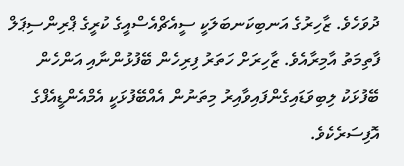ދުވަހެވެ. ޒާހިރުގެ އަނބިކަނބަލަކީ ސީއެޗްއެސްއީގެ ކުރީގެ ޕްރިންސިޕަލް ފާތިމަތު އާމިރާއެވެ. ޒާހިރަށް ހަތަރު ފިރިހެން ބޭފުޅުންނާއި އަންހެން ބޭފުޅަކު ލިބިވަޑައިގެންފައިވާއިރު މިތަނުން އެއްބޭފުޅަކީ އެމްއެންޑީއެފްގެ އޮފިސަރެކެވެ.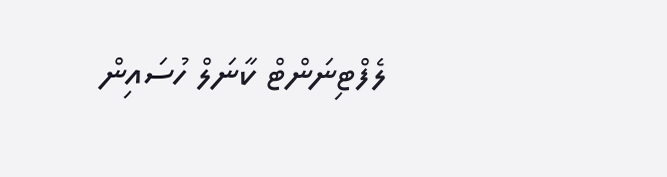ލެފްޓިނަންޓް ކާނަލް ހުސައިން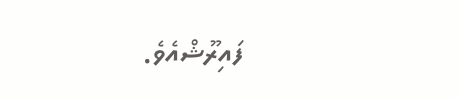ފައިރޫޝްއެވެ.